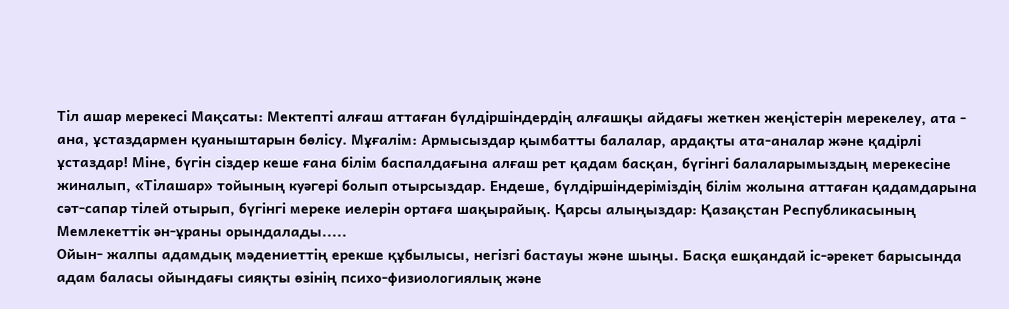Тіл ашар мерекесі Мақсаты: Мектепті алғаш аттаған бүлдіршіндердің алғашқы айдағы жеткен жеңістерін мерекелеу, ата - ана, ұстаздармен қуаныштарын бөлісу. Мұғалім: Армысыздар қымбатты балалар, ардақты ата-аналар және қадірлі ұстаздар! Міне, бүгін сіздер кеше ғана білім баспалдағына алғаш рет қадам басқан, бүгінгі балаларымыздың мерекесіне жиналып, «Тілашар» тойының куәгері болып отырсыздар. Ендеше, бүлдіршіндеріміздің білім жолына аттаған қадамдарына сәт-сапар тілей отырып, бүгінгі мереке иелерін ортаға шақырайық. Қарсы алыңыздар: Қазақстан Республикасының Мемлекеттік ән-ұраны орындалады.....
Ойын- жалпы адамдық мәдениеттiң ерекше құбылысы, негiзгi бастауы және шыңы. Басқа ешқандай iс-әрекет барысында адам баласы ойындағы сияқты өзiнiң психо-физиологиялық және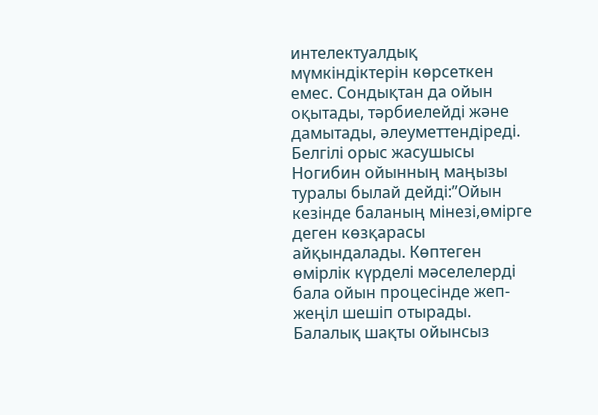интелектуалдық мүмкiндiктерiн көрсеткен емес. Сондықтан да ойын оқытады, тәрбиелейдi және дамытады, әлеуметтендiредi. Белгiлi орыс жасушысы Ногибин ойынның маңызы туралы былай дейдi:”Ойын кезінде баланың мiнезi,өмiрге деген көзқарасы айқындалады. Көптеген өмiрлiк күрделi мәселелердi бала ойын процесiнде жеп-жеңiл шешiп отырады. Балалық шақты ойынсыз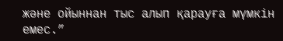және ойыннан тыс алып қарауға мүмкiн емес.”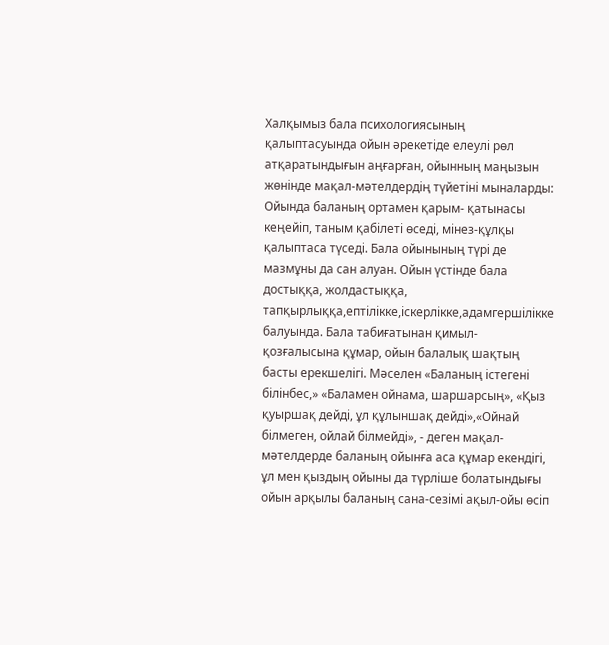Халқымыз бала психологиясының қалыптасуында ойын әрекетiде елеулi рөл атқаратындығын аңғарған, ойынның маңызын жөнiнде мақал-мәтелдердiң түйетiнi мыналарды: Ойында баланың ортамен қарым- қатынасы кеңейiп, таным қабiлетi өседi, мiнез-құлқы қалыптаса түседi. Бала ойынының түрi де мазмұны да сан алуан. Ойын үстiнде бала достыққа, жолдастыққа, тапқырлыққа,ептiлiкке,iскерлiкке,адамгершiлiкке балуында. Бала табиғатынан қимыл-қозғалысына құмар, ойын балалық шақтың басты ерекшелiгi. Мәселен «Баланың iстегенi бiлiнбес,» «Баламен ойнама, шаршарсың», «Қыз қуыршақ дейдi, ұл құлыншақ дейдi»,«Ойнай бiлмеген, ойлай бiлмейдi», - деген мақал-мәтелдерде баланың ойынға аса құмар екендiгi, ұл мен қыздың ойыны да түрлiше болатындығы ойын арқылы баланың сана-сезiмi ақыл-ойы өсiп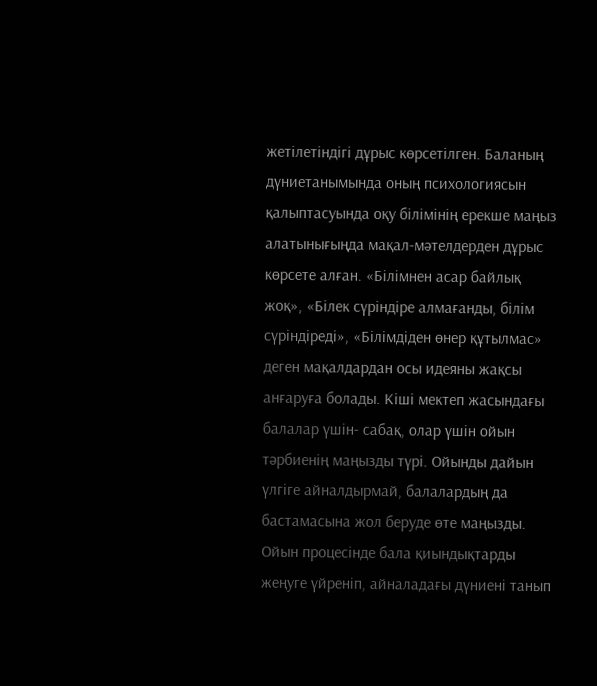жетiлетiндiгi дұрыс көрсетiлген. Баланың дүниетанымында оның психологиясын қалыптасуында оқу бiлiмiнiң ерекше маңыз алатынығыңда мақал-мәтелдерден дұрыс көрсете алған. «Бiлiмнен асар байлық жоқ», «Бiлек сүрiндiре алмағанды, бiлiм сүрiндiредi», «Бiлiмдiден өнер құтылмас» деген мақалдардан осы идеяны жақсы анғаруға болады. Кіші мектеп жасындағы балалар үшiн- сабақ, олар үшiн ойын тәрбиенің маңызды түрi. Ойынды дайын үлгiге айналдырмай, балалардың да бастамасына жол беруде өте маңызды. Ойын процесiнде бала қиындықтарды жеңуге үйренiп, айналадағы дүниенi танып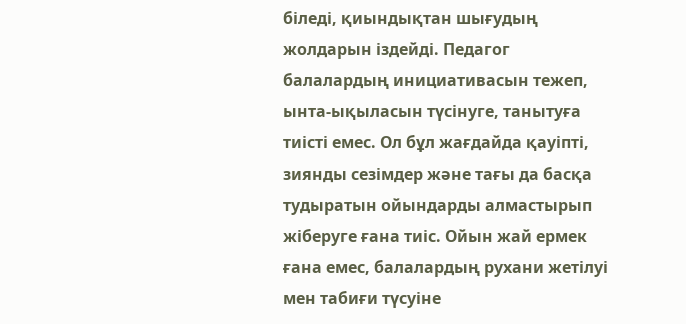біледі, қиындықтан шығудың жолдарын іздейді. Педагог балалардың инициативасын тежеп, ынта-ықыласын түсінуге, танытуға тиісті емес. Ол бұл жағдайда қауіпті, зиянды сезімдер және тағы да басқа тудыратын ойындарды алмастырып жіберуге ғана тиіс. Ойын жай ермек ғана емес, балалардың рухани жетілуі мен табиғи түсуіне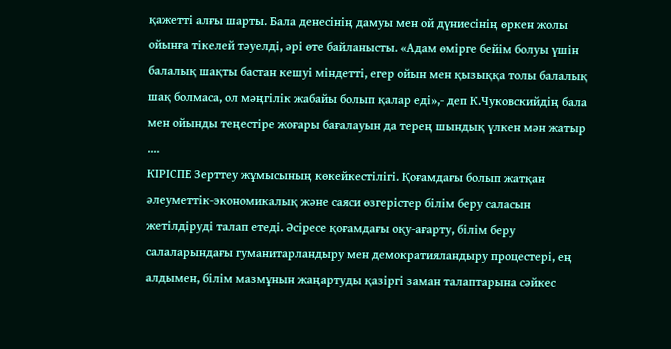қажетті алғы шарты. Бала денесінің дамуы мен ой дүниесінің өркен жолы ойынға тікелей тәуелдi, әрі өте байланысты. «Адам өмірге бейім болуы үшін балалық шақты бастан кешуі міндетті, егер ойын мен қызыққа толы балалық шақ болмаса, ол мәңгілік жабайы болып қалар еді»,- деп К.Чуковскийдің бала мен ойынды теңестіре жоғары бағалауын да терең шындық үлкен мән жатыр ....
КІРІСПЕ Зерттеу жұмысының көкейкестілігі. Қоғамдағы болып жатқан әлеуметтік-экономикалық және саяси өзгерістер білім беру саласын жетілдіруді талап етеді. Әсіресе қоғамдағы оқу-ағарту, білім беру салаларындағы гуманитарландыру мен демократияландыру процестері, ең алдымен, білім мазмұнын жаңартуды қазіргі заман талаптарына сәйкес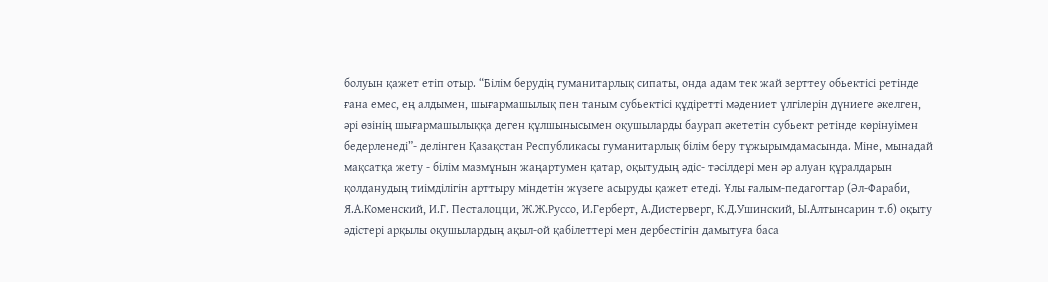болуын қажет етіп отыр. “Білім берудің гуманитарлық сипаты, онда адам тек жай зерттеу обьектісі ретінде ғана емес, ең алдымен, шығармашылық пен таным субьектісі құдіретті мәдениет үлгілерін дүниеге әкелген, әрі өзінің шығармашылыққа деген құлшынысымен оқушыларды баурап әкететін субьект ретінде көрінуімен бедерленеді”- делінген Қазақстан Республикасы гуманитарлық білім беру тұжырымдамасында. Міне, мынадай мақсатқа жету - білім мазмұнын жаңартумен қатар, оқытудың әдіс- тәсілдері мен әр алуан құралдарын қолданудың тиімділігін арттыру міндетін жүзеге асыруды қажет етеді. Ұлы ғалым-педагогтар (Әл-Фараби, Я.А.Коменский, И.Г. Песталоцци, Ж.Ж.Руссо, И.Герберт, А.Дистерверг, К.Д.Ушинский, Ы.Алтынсарин т.б) оқыту әдістері арқылы оқушылардың ақыл-ой қабілеттері мен дербестігін дамытуға баса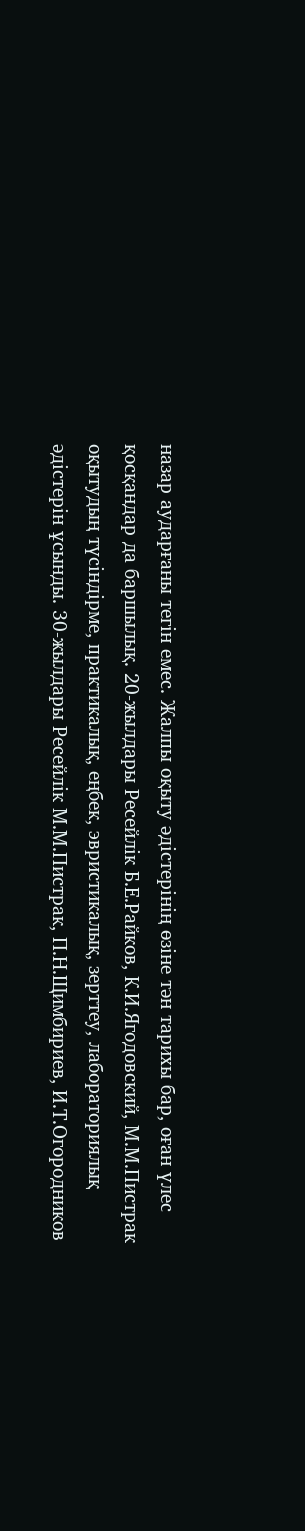назар аударғаны тегін емес. Жалпы оқыту әдістерінің өзіне тән тарихы бар, оған үлес қосқандар да баршылық. 20-жылдары Ресейлік Б.Е.Райков, К.И.Ягодовский, М.М.Пистрак оқытудың түсіндірме, практикалық, еңбек, эвристикалық, зерттеу, лабораториялық әдістерін ұсынды. 30-жылдары Ресейлік М.М.Пистрак, П.Н.Щимбириев, И.Т.Огородников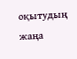оқытудың жаңа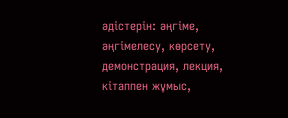әдістерін: әңгіме, әңгімелесу, көрсету, демонстрация, лекция, кітаппен жұмыс,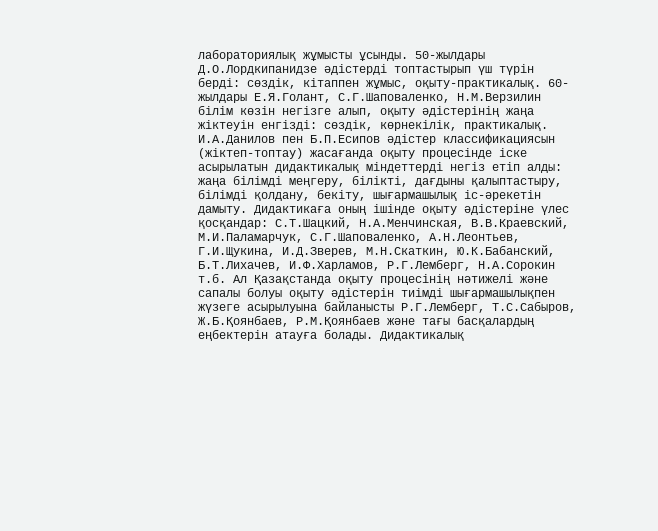лабораториялық жұмысты ұсынды. 50-жылдары Д.О.Лордкипанидзе әдістерді топтастырып үш түрін берді: сөздік, кітаппен жұмыс, оқыту-практикалық. 60-жылдары Е.Я.Голант, С.Г.Шаповаленко, Н.М.Верзилин білім көзін негізге алып, оқыту әдістерінің жаңа жіктеуін енгізді: сөздік, көрнекілік, практикалық. И.А.Данилов пен Б.П.Есипов әдістер классификациясын (жіктеп-топтау) жасағанда оқыту процесінде іске асырылатын дидактикалық міндеттерді негіз етіп алды: жаңа білімді меңгеру, білікті, дағдыны қалыптастыру, білімді қолдану, бекіту, шығармашылық іс-әрекетін дамыту. Дидактикаға оның ішінде оқыту әдістеріне үлес қосқандар: С.Т.Шацкий, Н.А.Менчинская, В.В.Краевский, М.И.Паламарчук, С.Г.Шаповаленко, А.Н.Леонтьев, Г.И.Щукина, И.Д.Зверев, М.Н.Скаткин, Ю.К.Бабанский, Б.Т.Лихачев, И.Ф.Харламов, Р.Г.Лемберг, Н.А.Сорокин т.б. Ал Қазақстанда оқыту процесінің нәтижелі және сапалы болуы оқыту әдістерін тиімді шығармашылықпен жүзеге асырылуына байланысты Р.Г.Лемберг, Т.С.Сабыров, Ж.Б.Қоянбаев, Р.М.Қоянбаев және тағы басқалардың еңбектерін атауға болады. Дидактикалық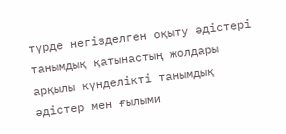түрде негізделген оқыту әдістері танымдық қатынастың жолдары арқылы күнделікті танымдық әдістер мен ғылыми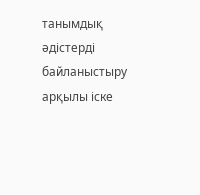танымдық әдістерді байланыстыру арқылы іске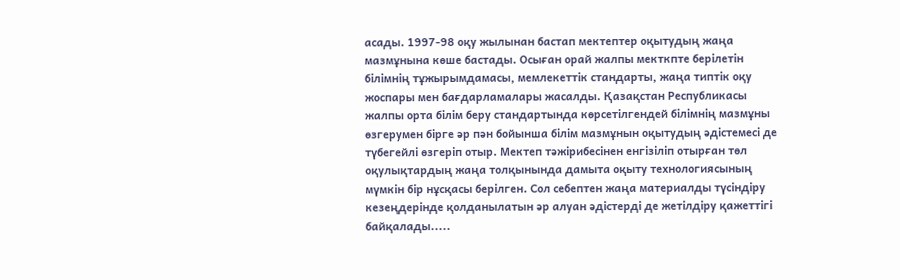асады. 1997-98 оқу жылынан бастап мектептер оқытудың жаңа мазмұнына көше бастады. Осыған орай жалпы мекткпте берілетін білімнің тұжырымдамасы, мемлекеттік стандарты, жаңа типтік оқу жоспары мен бағдарламалары жасалды. Қазақстан Республикасы жалпы орта білім беру стандартында көрсетілгендей білімнің мазмұны өзгерумен бірге әр пән бойынша білім мазмұнын оқытудың әдістемесі де түбегейлі өзгеріп отыр. Мектеп тәжірибесінен енгізіліп отырған төл оқулықтардың жаңа толқынында дамыта оқыту технологиясының мүмкін бір нұсқасы берілген. Сол себептен жаңа материалды түсіндіру кезеңдерінде қолданылатын әр алуан әдістерді де жетілдіру қажеттігі байқалады.....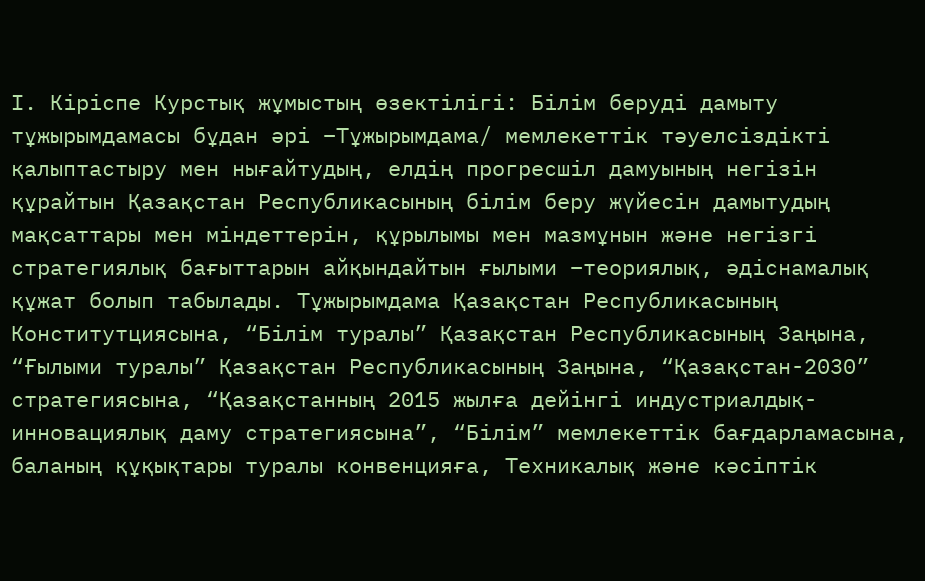І. Кіріспе Курстық жұмыстың өзектілігі: Білім беруді дамыту тұжырымдамасы бұдан әрі –Тұжырымдама/ мемлекеттік тәуелсіздікті қалыптастыру мен нығайтудың, елдің прогресшіл дамуының негізін құрайтын Қазақстан Республикасының білім беру жүйесін дамытудың мақсаттары мен міндеттерін, құрылымы мен мазмұнын және негізгі стратегиялық бағыттарын айқындайтын ғылыми –теориялық, әдіснамалық құжат болып табылады. Тұжырымдама Қазақстан Республикасының Конститутциясына, “Білім туралы” Қазақстан Республикасының Заңына, “Ғылыми туралы” Қазақстан Республикасының Заңына, “Қазақстан-2030” стратегиясына, “Қазақстанның 2015 жылға дейінгі индустриалдық-инновациялық даму стратегиясына”, “Білім” мемлекеттік бағдарламасына, баланың құқықтары туралы конвенцияға, Техникалық және кәсіптік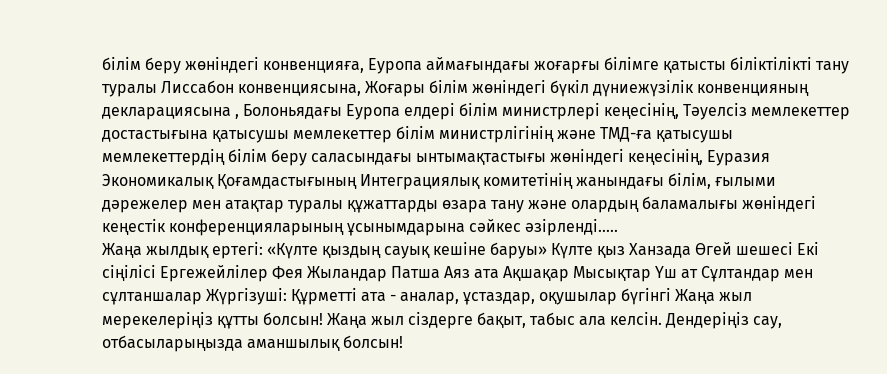білім беру жөніндегі конвенцияға, Еуропа аймағындағы жоғарғы білімге қатысты біліктілікті тану туралы Лиссабон конвенциясына, Жоғары білім жөніндегі бүкіл дүниежүзілік конвенцияның декларациясына , Болоньядағы Еуропа елдері білім министрлері кеңесінің, Тәуелсіз мемлекеттер достастығына қатысушы мемлекеттер білім министрлігінің және ТМД-ға қатысушы мемлекеттердің білім беру саласындағы ынтымақтастығы жөніндегі кеңесінің, Еуразия Экономикалық Қоғамдастығының Интеграциялық комитетінің жанындағы білім, ғылыми дәрежелер мен атақтар туралы құжаттарды өзара тану және олардың баламалығы жөніндегі кеңестік конференцияларының ұсынымдарына сәйкес әзірленді.....
Жаңа жылдық ертегі: «Күлте қыздың сауық кешіне баруы» Күлте қыз Ханзада Өгей шешесі Екі сіңілісі Ергежейлілер Фея Жыландар Патша Аяз ата Ақшақар Мысықтар Үш ат Сұлтандар мен сұлтаншалар Жүргізуші: Құрметті ата - аналар, ұстаздар, оқушылар бүгінгі Жаңа жыл мерекелеріңіз құтты болсын! Жаңа жыл сіздерге бақыт, табыс ала келсін. Дендеріңіз сау, отбасыларыңызда аманшылық болсын!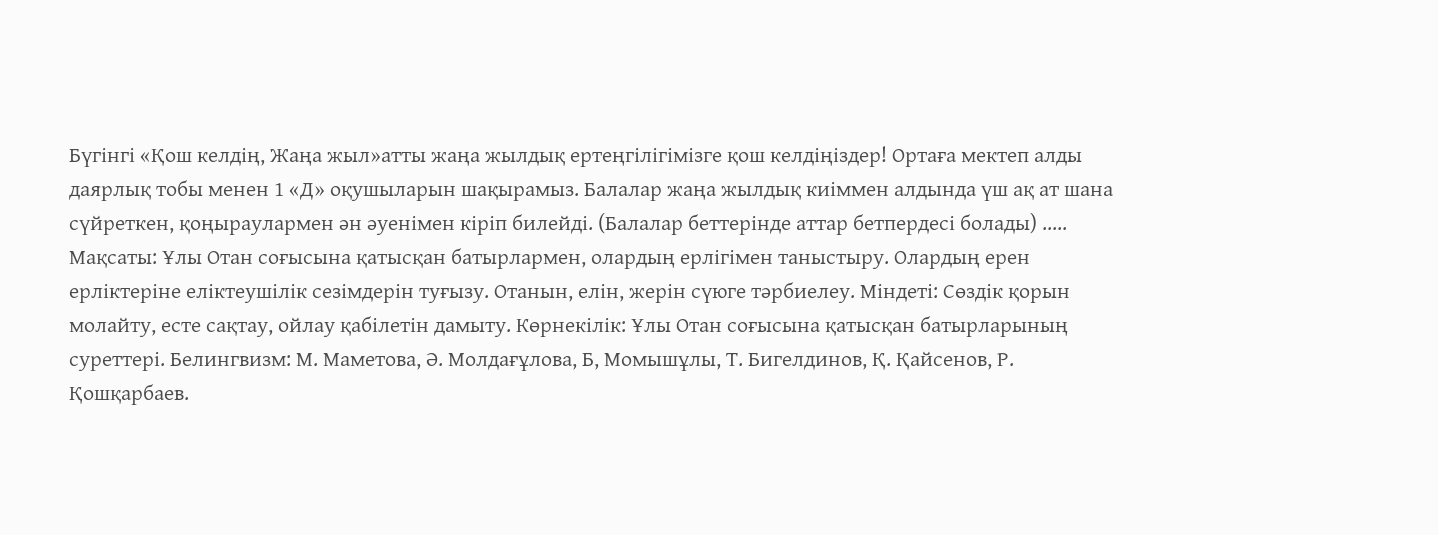Бүгінгі «Қош келдің, Жаңа жыл»атты жаңа жылдық ертеңгілігімізге қош келдіңіздер! Ортаға мектеп алды даярлық тобы менен 1 «Д» оқушыларын шақырамыз. Балалар жаңа жылдық киіммен алдында үш ақ ат шана сүйреткен, қоңыраулармен ән әуенімен кіріп билейді. (Балалар беттерінде аттар бетпердесі болады) .....
Мақсаты: Ұлы Отан соғысына қатысқан батырлармен, олардың ерлігімен таныстыру. Олардың ерен ерліктеріне еліктеушілік сезімдерін туғызу. Отанын, елін, жерін сүюге тәрбиелеу. Міндеті: Сөздік қорын молайту, есте сақтау, ойлау қабілетін дамыту. Көрнекілік: Ұлы Отан соғысына қатысқан батырларының суреттері. Белингвизм: М. Маметова, Ә. Молдағұлова, Б, Момышұлы, Т. Бигелдинов, Қ. Қайсенов, Р. Қошқарбаев.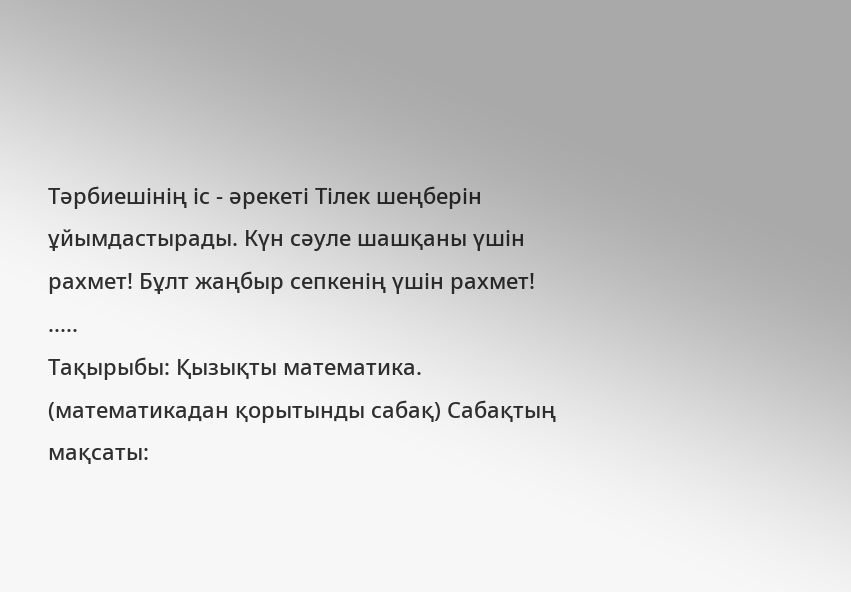Тәрбиешінің іс - әрекеті Тілек шеңберін ұйымдастырады. Күн сәуле шашқаны үшін рахмет! Бұлт жаңбыр сепкенің үшін рахмет! .....
Тақырыбы: Қызықты математика. (математикадан қорытынды сабақ) Сабақтың мақсаты: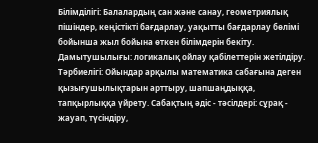Білімділігі: Балалардың сан және санау, геометриялық пішіндер, кеңістікті бағдарлау, уақытты бағдарлау бөлімі бойынша жыл бойына өткен білімдерін бекіту. Дамытушылығы: логикалық ойлау қабілеттерін жетілдіру. Тәрбиелігі: Ойындар арқылы математика сабағына деген қызығушылықтарын арттыру, шапшаңдыққа, тапқырлыққа үйрету. Сабақтың әдіс - тәсілдері: сұрақ - жауап, түсіндіру,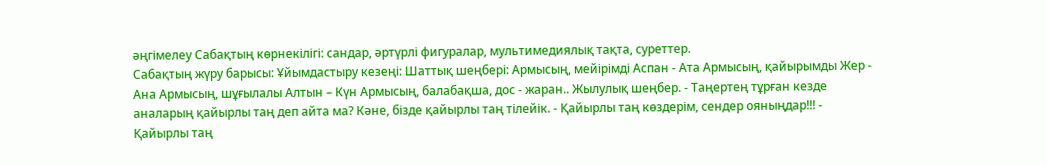әңгімелеу Сабақтың көрнекілігі: сандар, әртүрлі фигуралар, мультимедиялық тақта, суреттер.
Сабақтың жүру барысы: Ұйымдастыру кезеңі: Шаттық шеңбері: Армысың, мейірімді Аспан - Ата Армысың, қайырымды Жер - Ана Армысың, шұғылалы Алтын – Күн Армысың, балабақша, дос - жаран.. Жылулық шеңбер. - Таңертең тұрған кезде аналарың қайырлы таң деп айта ма? Кәне, бізде қайырлы таң тілейік. - Қайырлы таң көздерім, сендер ояныңдар!!! - Қайырлы таң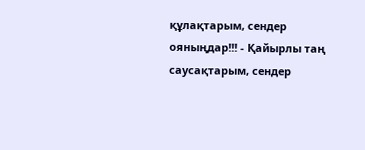құлақтарым, сендер ояныңдар!!! - Қайырлы таң саусақтарым, сендер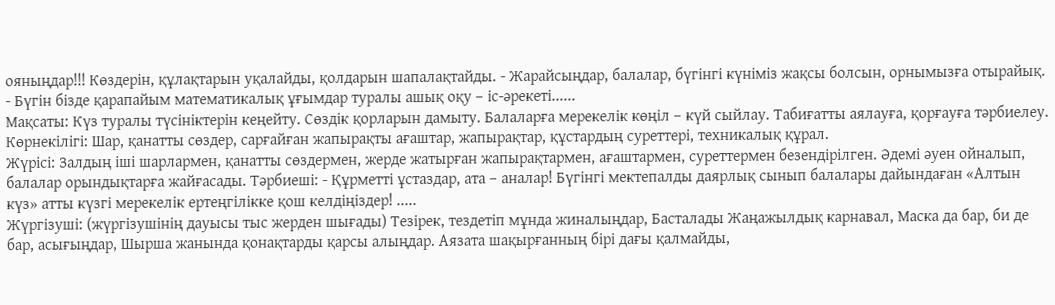ояныңдар!!! Көздерін, құлақтарын уқалайды, қолдарын шапалақтайды. - Жарайсыңдар, балалар, бүгінгі күніміз жақсы болсын, орнымызға отырайық. - Бүгін бізде қарапайым математикалық ұғымдар туралы ашық оқу – іс-әрекеті......
Мақсаты: Күз туралы түсініктерін кеңейту. Сөздік қорларын дамыту. Балаларға мерекелік көңіл – күй сыйлау. Табиғатты аялауға, қорғауға тәрбиелеу. Көрнекілігі: Шар, қанатты сөздер, сарғайған жапырақты ағаштар, жапырақтар, құстардың суреттері, техникалық құрал.
Жүрісі: Залдың іші шарлармен, қанатты сөздермен, жерде жатырған жапырақтармен, ағаштармен, суреттермен безендірілген. Әдемі әуен ойналып, балалар орындықтарға жайғасады. Тәрбиеші: - Құрметті ұстаздар, ата – аналар! Бүгінгі мектепалды даярлық сынып балалары дайындаған «Алтын күз» атты күзгі мерекелік ертеңгілікке қош келдіңіздер! .....
Жүргізуші: (жүргізушінің дауысы тыс жерден шығады) Тезірек, тездетіп мұнда жиналыңдар, Басталады Жаңажылдық карнавал, Маска да бар, би де бар, асығыңдар, Шырша жанында қонақтарды қарсы алыңдар. Аязата шақырғанның бірі дағы қалмайды,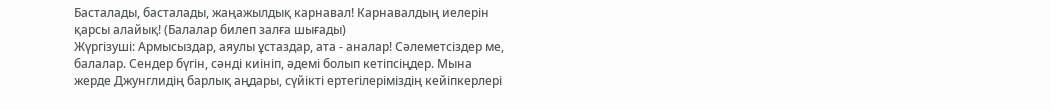Басталады, басталады, жаңажылдық карнавал! Карнавалдың иелерін қарсы алайық! (Балалар билеп залға шығады)
Жүргізуші: Армысыздар, аяулы ұстаздар, ата - аналар! Сәлеметсіздер ме, балалар. Сендер бүгін, сәнді киініп, әдемі болып кетіпсіңдер. Мына жерде Джунглидің барлық аңдары, сүйікті ертегілеріміздің кейіпкерлері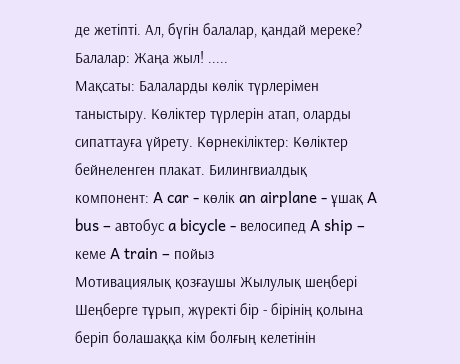де жетіпті. Ал, бүгін балалар, қандай мереке? Балалар: Жаңа жыл! .....
Мақсаты: Балаларды көлік түрлерімен таныстыру. Көліктер түрлерін атап, оларды сипаттауға үйрету. Көрнекіліктер: Көліктер бейнеленген плакат. Билингвиалдық компонент: A car - көлік an airplane - ұшақ A bus – автобус a bicycle - велосипед A ship – кеме A train – пойыз
Мотивациялық қозғаушы Жылулық шеңбері Шеңберге тұрып, жүректі бір - бірінің қолына беріп болашаққа кім болғың келетінін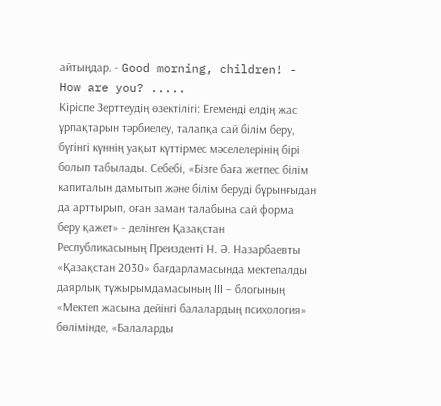айтыңдар. - Good morning, children! - How are you? .....
Кіріспе Зерттеудің өзектілігі: Егеменді елдің жас ұрпақтарын тәрбиелеу, талапқа сай білім беру, бүгінгі күннің уақыт күттірмес мәселелерінің бірі болып табылады. Себебі, «Бізге баға жетпес білім капиталын дамытып және білім беруді бұрынғыдан да арттырып, оған заман талабына сай форма беру қажет» - делінген Қазақстан Республикасының Преизденті Н. Ә. Назарбаевты «Қазақстан 2030» бағдарламасында мектепалды даярлық тұжырымдамасының ІІІ – блогының «Мектеп жасына дейінгі балалардың психология» бөлімінде, «Балаларды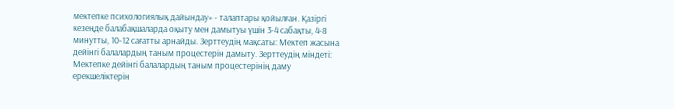мектепке психологиялық дайындау» - талаптары қойылған. Қазіргі кезеңде балабақшаларда оқыту мен дамытуы үшін 3-4 сабақты, 4-8 минутты, 10-12 сағатты арнайды. Зерттеудің мақсаты: Мектеп жасына дейінгі балалардың таным процестерін дамыту. Зерттеудің міндеті: Мектепке дейінгі балалардың таным процестерінің даму ерекшеліктерін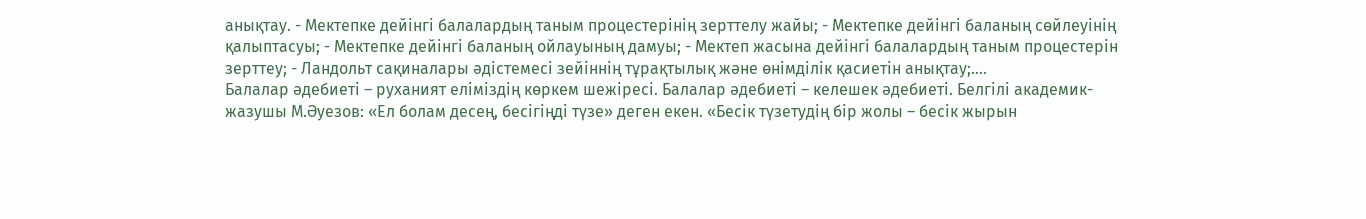анықтау. - Мектепке дейінгі балалардың таным процестерінің зерттелу жайы; - Мектепке дейінгі баланың сөйлеуінің қалыптасуы; - Мектепке дейінгі баланың ойлауының дамуы; - Мектеп жасына дейінгі балалардың таным процестерін зерттеу; - Ландольт сақиналары әдістемесі зейіннің тұрақтылық және өнімділік қасиетін анықтау;....
Балалар әдебиеті – руханият еліміздің көркем шежіресі. Балалар әдебиеті – келешек әдебиеті. Белгілі академик-жазушы М.Әуезов: «Ел болам десең, бесігіңді түзе» деген екен. «Бесік түзетудің бір жолы – бесік жырын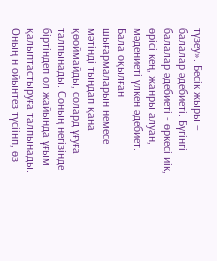түзеу». Бесік жыры – балалар әдебиеті. Бүгінгі балалар әдебиеті - өркесі иік, өрісі кең, жанры алуан, мәдениеті үлкен әдебиет. Бала оқылған шығармаларын немесе мәтінді тыңдап қана қөоймайды, солард ұғуға талпынады. Соның негізінде біртіндеп ол жайында ұғым қалыптастыруға талпынады. Оның н ойынтез түсіінп, өз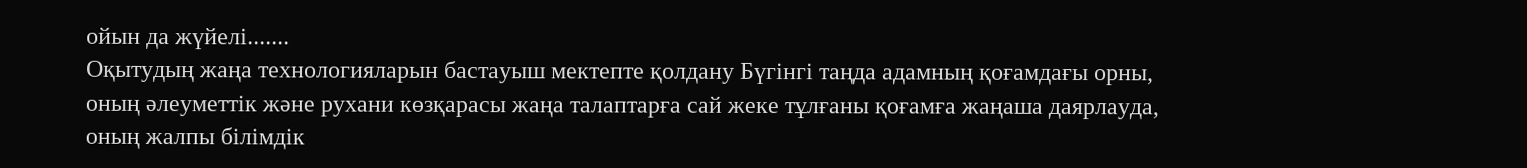ойын да жүйелі.......
Оқытудың жаңа технологияларын бастауыш мектепте қолдану Бүгінгі таңда адамның қоғамдағы орны, оның әлеуметтік және рухани көзқарасы жаңа талаптарға сай жеке тұлғаны қоғамға жаңаша даярлауда, оның жалпы білімдік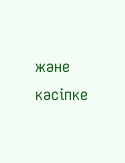және кәсіпке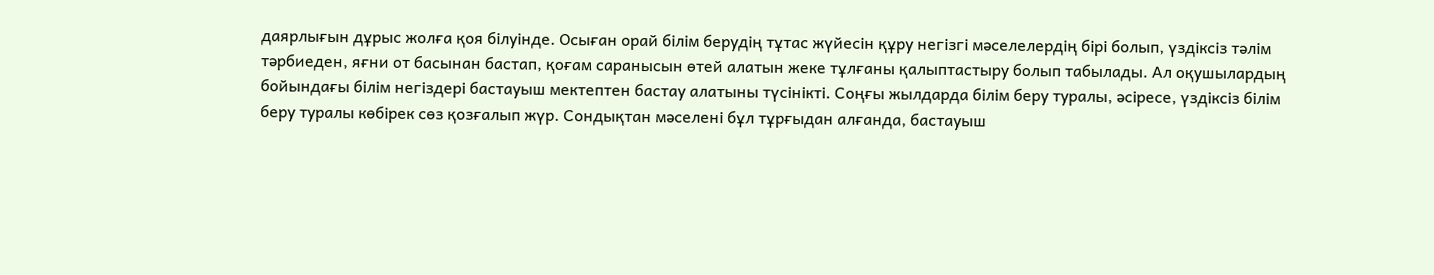даярлығын дұрыс жолға қоя білуінде. Осыған орай білім берудің тұтас жүйесін құру негізгі мәселелердің бірі болып, үздіксіз тәлім тәрбиеден, яғни от басынан бастап, қоғам саранысын өтей алатын жеке тұлғаны қалыптастыру болып табылады. Ал оқушылардың бойындағы білім негіздері бастауыш мектептен бастау алатыны түсінікті. Соңғы жылдарда білім беру туралы, әсіресе, үздіксіз білім беру туралы көбірек сөз қозғалып жүр. Сондықтан мәселені бұл тұрғыдан алғанда, бастауыш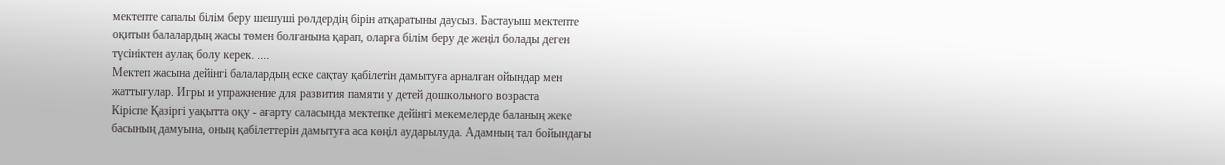мектепте сапалы білім беру шешуші рөлдердің бірін атқаратыны даусыз. Бастауыш мектепте оқитын балалардың жасы төмен болғанына қарап, оларға білім беру де жеңіл болады деген түсініктен аулақ болу керек. ....
Мектеп жасына дейінгі балалардың еске сақтау қабілетін дамытуға арналған ойындар мен жаттығулар. Игры и упражнение для развития памяти у детей дошкольного возраста
Кіріспе Қазіргі уақытта оқу - ағарту саласында мектепке дейінгі мекемелерде баланың жеке басының дамуына, оның қабілеттерін дамытуға аса көңіл аударылуда. Адамның тал бойындағы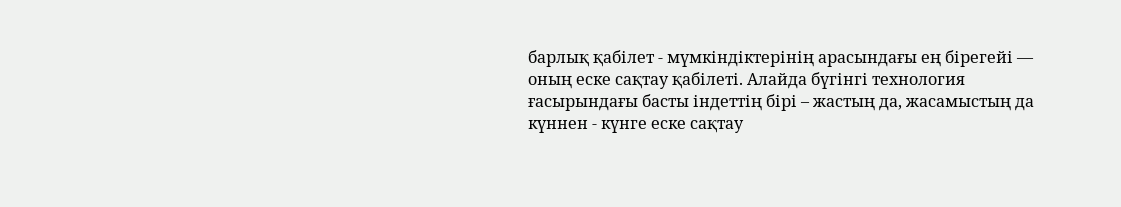барлық қабілет - мүмкіндіктерінің арасындағы ең бірегейі — оның еске сақтау қабілеті. Алайда бүгінгі технология ғасырындағы басты індеттің бірі – жастың да, жасамыстың да күннен - күнге еске сақтау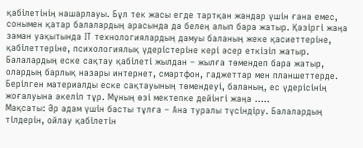қабілетінің нашарлауы. Бұл тек жасы егде тартқан жандар үшін ғана емес, сонымен қатар балалардың арасында да белең алып бара жатыр. Қазіргі жаңа заман уақытында ІТ технологиялардың дамуы баланың жеке қасиеттеріне, қабілеттеріне, психологиялық үдерістеріне кері әсер еткізіп жатыр. Балалардың еске сақтау қабілеті жылдан – жылға төмендеп бара жатыр, олардың барлық назары интернет, смартфон, гаджеттар мен планшеттерде. Берілген материалды еске сақтауының төмендеуі, баланың, ес үдерісінің жоғалуына әкеліп тұр. Мұның өзі мектепке дейінгі жаңа .....
Мақсаты: Әр адам үшін басты тұлға – Ана туралы түсіндіру. Балалардың тілдерін, ойлау қабілетін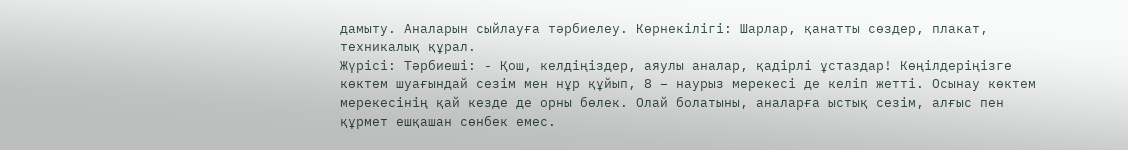дамыту. Аналарын сыйлауға тәрбиелеу. Көрнекілігі: Шарлар, қанатты сөздер, плакат, техникалық құрал.
Жүрісі: Тәрбиеші: - Қош, келдіңіздер, аяулы аналар, қадірлі ұстаздар! Көңілдеріңізге көктем шуағындай сезім мен нұр құйып, 8 – наурыз мерекесі де келіп жетті. Осынау көктем мерекесінің қай кезде де орны бөлек. Олай болатыны, аналарға ыстық сезім, алғыс пен құрмет ешқашан сөнбек емес.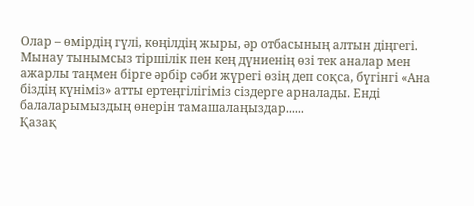Олар – өмірдің гүлі, көңілдің жыры, әр отбасының алтын діңгегі. Мынау тынымсыз тіршілік пен кең дүниенің өзі тек аналар мен ажарлы таңмен бірге әрбір сәби жүрегі өзің деп соқса, бүгінгі «Ана біздің күніміз» атты ертеңгілігіміз сіздерге арналады. Енді балаларымыздың өнерін тамашалаңыздар......
Қазақ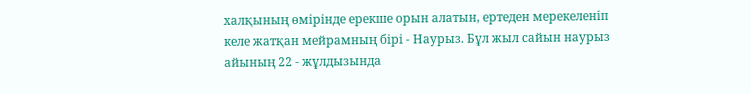халқының өмірінде ерекше орын алатын, ертеден мерекеленіп келе жатқан мейрамның бірі - Наурыз. Бұл жыл сайын наурыз айының 22 - жұлдызында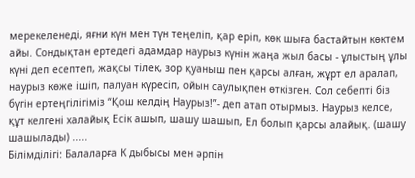мерекеленеді, яғни күн мен түн теңеліп, қар еріп, көк шыға бастайтын көктем айы. Сондықтан ертедегі адамдар наурыз күнін жаңа жыл басы - ұлыстың ұлы күні деп есептеп, жақсы тілек, зор қуаныш пен қарсы алған, жұрт ел аралап, наурыз көже ішіп, палуан күресіп, ойын саулықпен өткізген. Сол себепті біз бүгін ертеңгілігіміз “Қош келдің Наурыз!”- деп атап отырмыз. Наурыз келсе, құт келгені халайық Есік ашып, шашу шашып, Ел болып қарсы алайық. (шашу шашылады) .....
Білімділігі: Балаларға К дыбысы мен әрпін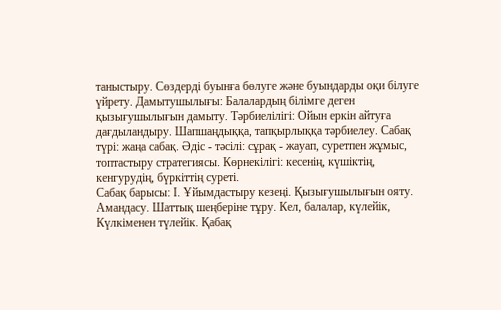таныстыру. Сөздерді буынға бөлуге және буындарды оқи білуге үйрету. Дамытушылығы: Балалардың білімге деген қызығушылығын дамыту. Тәрбиелілігі: Ойын еркін айтуға дағдыландыру. Шапшаңдыққа, тапқырлыққа тәрбиелеу. Сабақ түрі: жаңа сабақ. Әдіс - тәсілі: сұрақ - жауап, суретпен жұмыс, топтастыру стратегиясы. Көрнекілігі: кесенің, күшіктің, кенгурудің, бүркіттің суреті.
Сабақ барысы: І. Ұйымдастыру кезеңі. Қызығушылығын ояту. Амандасу. Шаттық шеңберіне тұру. Кел, балалар, күлейік, Күлкіменен түлейік. Қабақ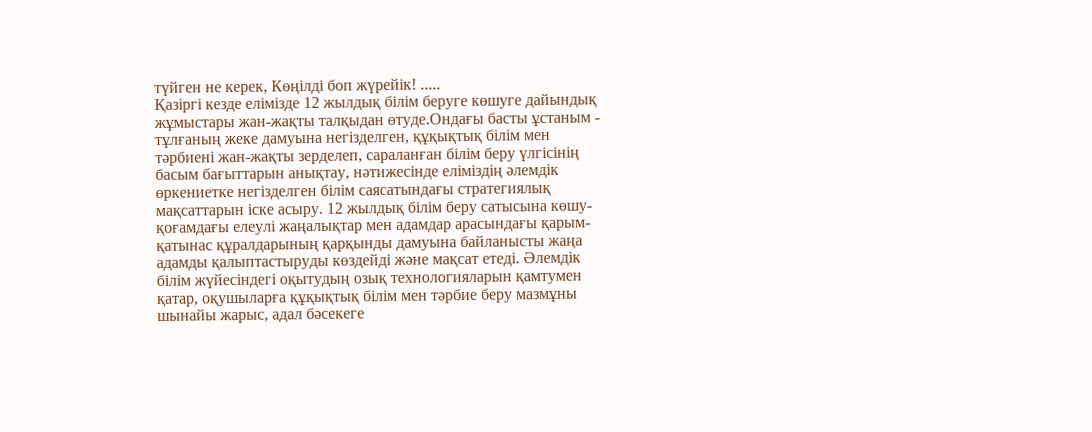түйген не керек, Көңілді боп жүрейік! .....
Қазіргі кезде елімізде 12 жылдық білім беруге көшуге дайындық жұмыстары жан-жақты талқыдан өтуде.Ондағы басты ұстаным - тұлғаның жеке дамуына негізделген, құқықтық білім мен тәрбиені жан-жақты зерделеп, сараланған білім беру үлгісінің басым бағыттарын анықтау, нәтижесінде еліміздің әлемдік өркениетке негізделген білім саясатындағы стратегиялық мақсаттарын іске асыру. 12 жылдық білім беру сатысына көшу-қоғамдағы елеулі жаңалықтар мен адамдар арасындағы қарым-қатынас құралдарының қарқынды дамуына байланысты жаңа адамды қалыптастыруды көздейді және мақсат етеді. Әлемдік білім жүйесіндегі оқытудың озық технологияларын қамтумен қатар, оқушыларға құқықтық білім мен тәрбие беру мазмұны шынайы жарыс, адал бәсекеге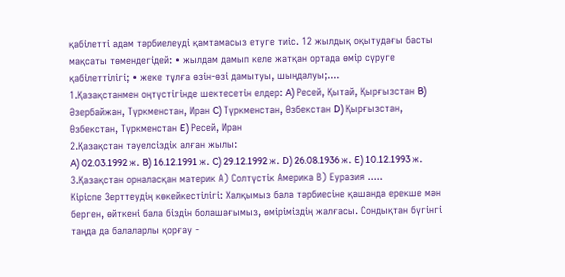қабілетті адам тәрбиелеуді қамтамасыз етуге тиіс. 12 жылдық оқытудағы басты мақсаты төмендегідей: • жылдам дамып келе жатқан ортада өмір сүруге қабілеттілігі; • жеке тұлға өзін-өзі дамытуы, шыңдалуы;....
1.Қазақстанмен оңтүстігінде шектесетін елдер: A) Ресей, Қытай, Қырғызстан B) Әзербайжан, Түркменстан, Иран C) Түркменстан, Өзбекстан D) Қырғызстан, Өзбекстан, Түркменстан E) Ресей, Иран
2.Қазақстан тәуелсіздік алған жылы:
A) 02.03.1992 ж. B) 16.12.1991 ж. C) 29.12.1992 ж. D) 26.08.1936 ж. E) 10.12.1993 ж.
3.Қазақстан орналасқан материк А) Солтүстік Америка В) Еуразия .....
Кіріспе Зерттеудің көкейкестілігі: Халқымыз бала тәрбиесіне қашанда ерекше мән берген, өйткені бала біздін болашағымыз, өміріміздің жалғасы. Сондықтан бүгінгі таңда да балаларлы қорғау -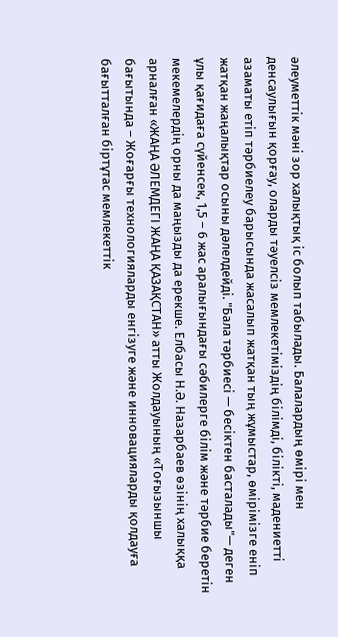әлеуметтік мәні зор халықтық іс болып табылады. Балалардың өмірі мен денсаулығын қорғау, оларды тәуелсіз мемлекетіміздің білімді, білікті, мадениетті азаматы етіп тәрбиелеу барысында жасалып жатқан тың жұмыстар, өмірімізге еніп жатқан жаңалықтар осыны дәлелдейді. "Бала тәрбиесі — бесіктен басталады"— деген ұлы қағидаға сүйенсек, 1,5 – 6 жас аралығындағы сәбилерге білім және тәрбие беретін мекемелердің орны да маңызды да ерекше. Елбасы Н.Ә. Назарбаев өзінің халыққа арналған «ЖАҢА ӘЛЕМДЕГІ ЖАҢА ҚАЗАҚСТАН» атты Жолдауының «Тоғызыншы бағытында – Жоғарғы технологияларды енгізуге және инновацияларды қолдауға бағытталған біртұтас мемлекеттік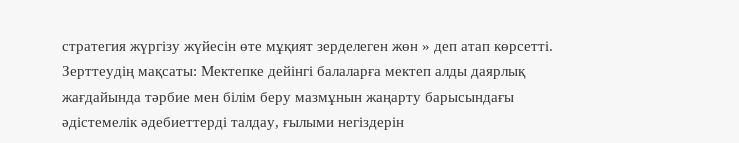стратегия жүргізу жүйесін өте мұқият зерделеген жөн » деп атап көрсетті. Зерттеудің мақсаты: Мектепке дейінгі балаларға мектеп алды даярлық жағдайында тәрбие мен білім беру мазмұнын жаңарту барысындағы әдістемелік әдебиеттерді талдау, ғылыми негіздерін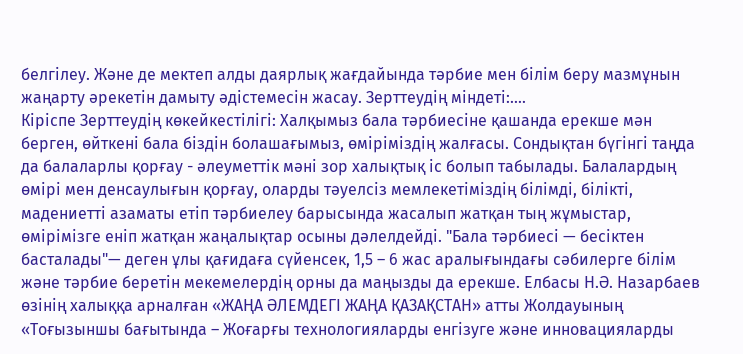белгілеу. Және де мектеп алды даярлық жағдайында тәрбие мен білім беру мазмұнын жаңарту әрекетін дамыту әдістемесін жасау. Зерттеудің міндеті:....
Кіріспе Зерттеудің көкейкестілігі: Халқымыз бала тәрбиесіне қашанда ерекше мән берген, өйткені бала біздін болашағымыз, өміріміздің жалғасы. Сондықтан бүгінгі таңда да балаларлы қорғау - әлеуметтік мәні зор халықтық іс болып табылады. Балалардың өмірі мен денсаулығын қорғау, оларды тәуелсіз мемлекетіміздің білімді, білікті, мадениетті азаматы етіп тәрбиелеу барысында жасалып жатқан тың жұмыстар, өмірімізге еніп жатқан жаңалықтар осыны дәлелдейді. "Бала тәрбиесі — бесіктен басталады"— деген ұлы қағидаға сүйенсек, 1,5 – 6 жас аралығындағы сәбилерге білім және тәрбие беретін мекемелердің орны да маңызды да ерекше. Елбасы Н.Ә. Назарбаев өзінің халыққа арналған «ЖАҢА ӘЛЕМДЕГІ ЖАҢА ҚАЗАҚСТАН» атты Жолдауының «Тоғызыншы бағытында – Жоғарғы технологияларды енгізуге және инновацияларды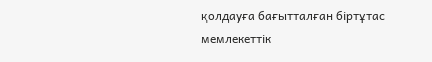қолдауға бағытталған біртұтас мемлекеттік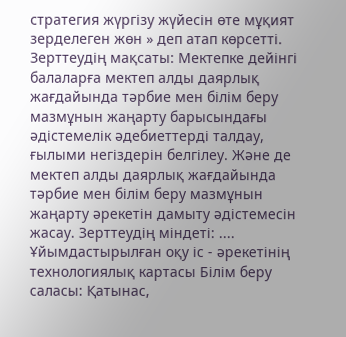стратегия жүргізу жүйесін өте мұқият зерделеген жөн » деп атап көрсетті. Зерттеудің мақсаты: Мектепке дейінгі балаларға мектеп алды даярлық жағдайында тәрбие мен білім беру мазмұнын жаңарту барысындағы әдістемелік әдебиеттерді талдау, ғылыми негіздерін белгілеу. Және де мектеп алды даярлық жағдайында тәрбие мен білім беру мазмұнын жаңарту әрекетін дамыту әдістемесін жасау. Зерттеудің міндеті: ....
Ұйымдастырылған оқу іс - әрекетінің технологиялық картасы Білім беру саласы: Қатынас,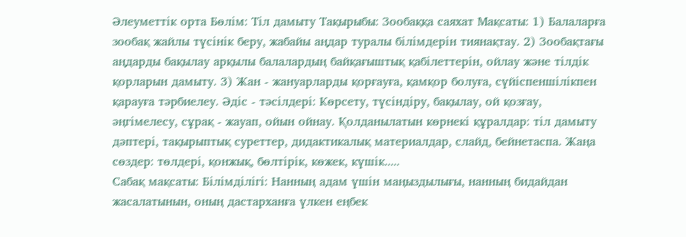Әлеуметтік орта Бөлім: Тіл дамыту Тақырыбы: Зообаққа саяхат Мақсаты: 1) Балаларға зообақ жайлы түсінік беру, жабайы аңдар туралы білімдерін тиянақтау. 2) Зообақтағы аңдарды бақылау арқылы балалардың байқағыштық қабілеттерін, ойлау және тілдік қорларын дамыту. 3) Жан - жануарларды қорғауға, қамқор болуға, сүйіспеншілікпен қарауға тәрбиелеу. Әдіс - тәсілдері: Көрсету, түсіндіру, бақылау, ой қозғау, әңгімелесу, сұрақ - жауап, ойын ойнау. Қолданылатын көрнекі құралдар: тіл дамыту дәптері, тақырыптық суреттер, дидактикалық материалдар, слайд, бейнетаспа. Жаңа сөздер: төлдері, қонжық, бөлтірік, көжек, күшік.....
Сабақ мақсаты: Білімділігі: Нанның адам үшін маңыздылығы, нанның бидайдан жасалатынын, оның дастарханға үлкен еңбек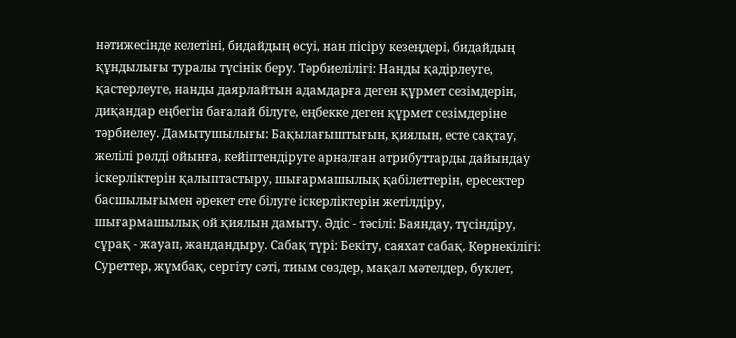нәтижесінде келетіні, бидайдың өсуі, нан пісіру кезеңдері, бидайдың құндылығы туралы түсінік беру. Тәрбиелілігі: Нанды қадірлеуге, қастерлеуге, нанды даярлайтын адамдарға деген құрмет сезімдерін, диқандар еңбегін бағалай білуге, еңбекке деген құрмет сезімдеріне тәрбиелеу. Дамытушылығы: Бақылағыштығын, қиялын, есте сақтау, желілі рөлді ойынға, кейіптендіруге арналған атрибуттарды дайындау іскерліктерін қалыптастыру, шығармашылық қабілеттерін, ересектер басшылығымен әрекет ете білуге іскерліктерін жетілдіру, шығармашылық ой қиялын дамыту. Әдіс - тәсілі: Баяндау, түсіндіру, сұрақ - жауап, жандандыру. Сабақ түрі: Бекіту, саяхат сабақ. Көрнекілігі: Суреттер, жұмбақ, сергіту сәті, тиым сөздер, мақал мәтелдер, буклет,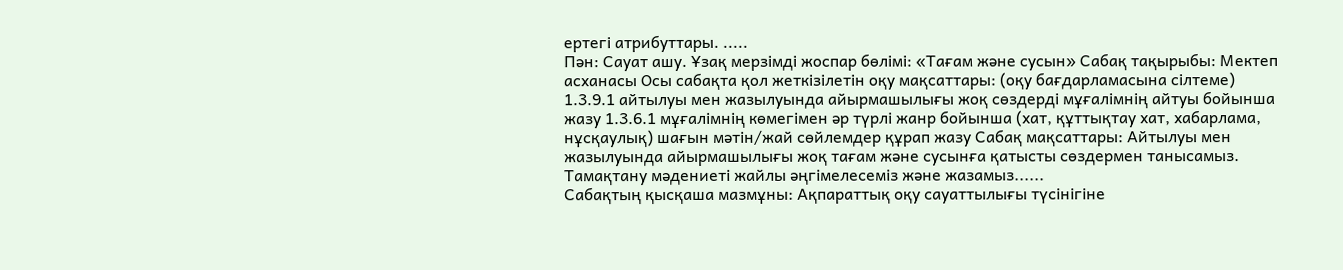ертегі атрибуттары. .....
Пән: Сауат ашу. Ұзақ мерзімді жоспар бөлімі: «Тағам және сусын» Сабақ тақырыбы: Мектеп асханасы Осы сабақта қол жеткізілетін оқу мақсаттары: (оқу бағдарламасына сілтеме) 1.3.9.1 айтылуы мен жазылуында айырмашылығы жоқ сөздерді мұғалімнің айтуы бойынша жазу 1.3.6.1 мұғалімнің көмегімен әр түрлі жанр бойынша (хат, құттықтау хат, хабарлама, нұсқаулық) шағын мәтін/жай сөйлемдер құрап жазу Сабақ мақсаттары: Айтылуы мен жазылуында айырмашылығы жоқ тағам және сусынға қатысты сөздермен танысамыз. Тамақтану мәдениеті жайлы әңгімелесеміз және жазамыз......
Сабақтың қысқаша мазмұны: Ақпараттық оқу сауаттылығы түсінігіне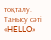тоқталу. Танысу сәті «HELLO»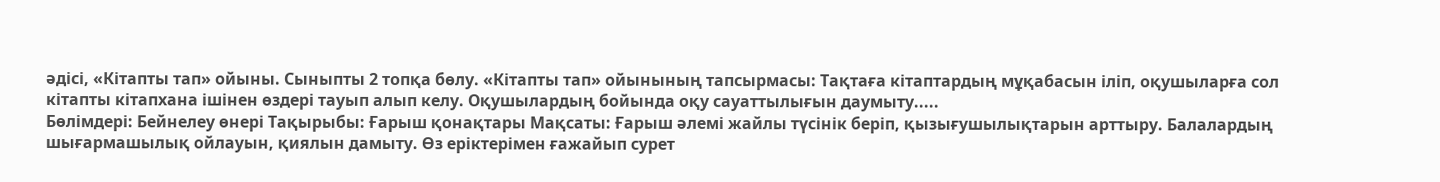әдісі, «Кітапты тап» ойыны. Сыныпты 2 топқа бөлу. «Кітапты тап» ойынының тапсырмасы: Тақтаға кітаптардың мұқабасын іліп, оқушыларға сол кітапты кітапхана ішінен өздері тауып алып келу. Оқушылардың бойында оқу сауаттылығын даумыту.....
Бөлімдері: Бейнелеу өнері Тақырыбы: Ғарыш қонақтары Мақсаты: Ғарыш әлемі жайлы түсінік беріп, қызығушылықтарын арттыру. Балалардың шығармашылық ойлауын, қиялын дамыту. Өз еріктерімен ғажайып сурет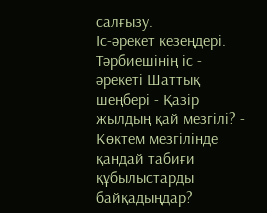салғызу.
Іс-әрекет кезеңдері. Тәрбиешінің іс - әрекеті Шаттық шеңбері - Қазір жылдың қай мезгілі? - Көктем мезгілінде қандай табиғи құбылыстарды байқадыңдар?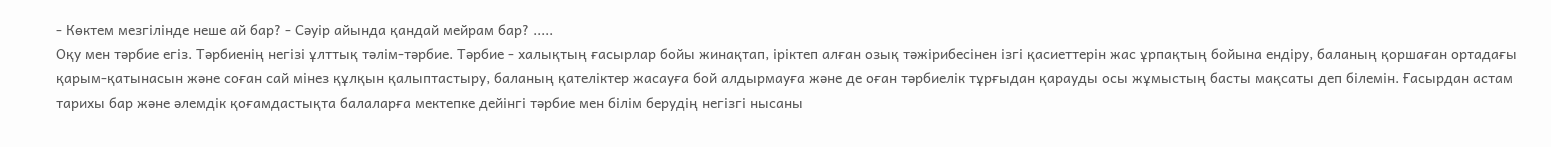- Көктем мезгілінде неше ай бар? - Сәуір айында қандай мейрам бар? .....
Оқу мен тәрбие егіз. Тәрбиенің негізі ұлттық тәлім-тәрбие. Тәрбие - халықтың ғасырлар бойы жинақтап, іріктеп алған озық тәжірибесінен ізгі қасиеттерін жас ұрпақтың бойына ендіру, баланың қоршаған ортадағы қарым-қатынасын және соған сай мінез құлқын қалыптастыру, баланың қателіктер жасауға бой алдырмауға және де оған тәрбиелік тұрғыдан қарауды осы жұмыстың басты мақсаты деп білемін. Ғасырдан астам тарихы бар және әлемдік қоғамдастықта балаларға мектепке дейінгі тәрбие мен білім берудің негізгі нысаны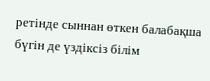ретінде сыннан өткен балабақша бүгін де үздіксіз білім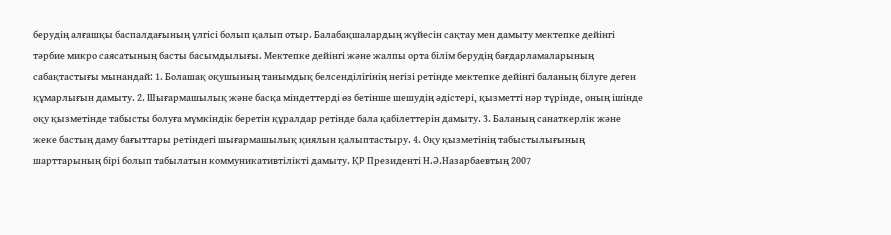берудің алғашқы баспалдағының үлгісі болып қалып отыр. Балабақшалардың жүйесін сақтау мен дамыту мектепке дейінгі тәрбие микро саясатының басты басымдылығы. Мектепке дейінгі және жалпы орта білім берудің бағдарламаларының сабақтастығы мынандай: 1. Болашақ оқушының танымдық белсенділігінің негізі ретінде мектепке дейінгі баланың білуге деген құмарлығын дамыту. 2. Шығармашылық және басқа міндеттерді өз бетінше шешудің әдістері, қызметті нәр түрінде, оның ішінде оқу қызметінде табысты болуға мүмкіндік беретін құралдар ретінде бала қабілеттерін дамыту. 3. Баланың санаткерлік және жеке бастың даму бағыттары ретіндегі шығармашылық қиялын қалыптастыру. 4. Оқу қызметінің табыстылығының шарттарының бірі болып табылатын коммуникативтілікті дамыту. ҚР Президенті Н.Ә.Назарбаевтың 2007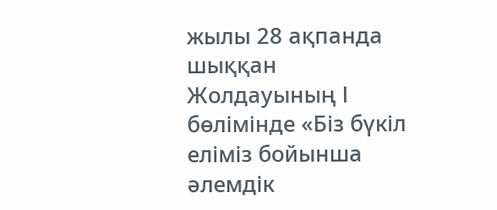жылы 28 ақпанда шыққан Жолдауының І бөлімінде «Біз бүкіл еліміз бойынша әлемдік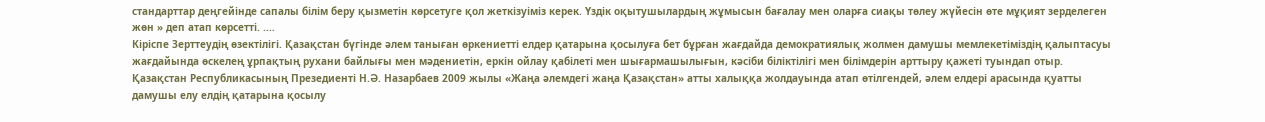стандарттар деңгейінде сапалы білім беру қызметін көрсетуге қол жеткізуіміз керек. Үздік оқытушылардың жұмысын бағалау мен оларға сиақы төлеу жүйесін өте мұқият зерделеген жөн » деп атап көрсетті. ....
Кіріспе Зерттеудің өзектілігі. Қазақстан бүгінде әлем таныған өркениетті елдер қатарына қосылуға бет бұрған жағдайда демократиялық жолмен дамушы мемлекетіміздің қалыптасуы жағдайында өскелең ұрпақтың рухани байлығы мен мәдениетін, еркін ойлау қабілеті мен шығармашылығын, кәсіби біліктілігі мен білімдерін арттыру қажеті туындап отыр. Қазақстан Республикасының Презедиенті Н.Ә. Назарбаев 2009 жылы «Жаңа әлемдегі жаңа Қазақстан» атты халыққа жолдауында атап өтілгендей, әлем елдері арасында қуатты дамушы елу елдің қатарына қосылу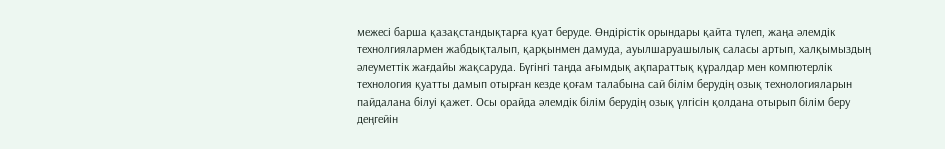межесі барша қазақстандықтарға қуат беруде. Өндірістік орындары қайта түлеп, жаңа әлемдік технолгиялармен жабдықталып, қарқынмен дамуда, ауылшаруашылық саласы артып, халқымыздың әлеуметтік жағдайы жақсаруда. Бүгінгі таңда ағымдық ақпараттық құралдар мен компютерлік технология қуатты дамып отырған кезде қоғам талабына сай білім берудің озық технологияларын пайдалана білуі қажет. Осы орайда әлемдік білім берудің озық үлгісін қолдана отырып білім беру деңгейін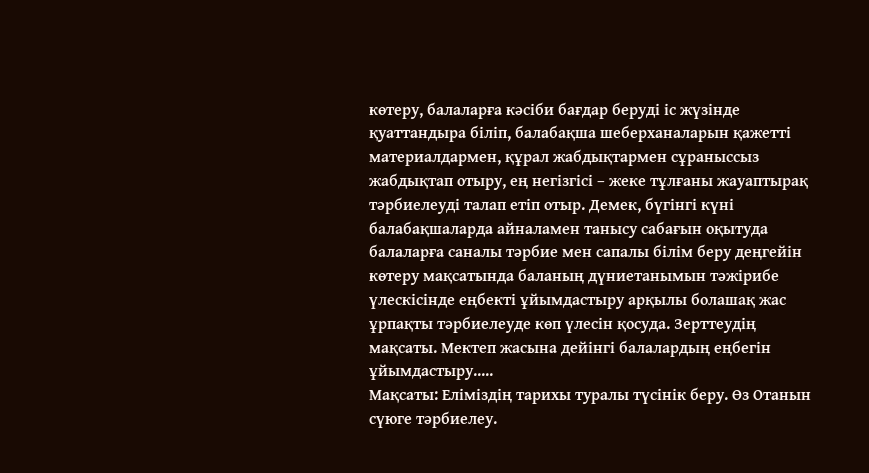көтеру, балаларға кәсіби бағдар беруді іс жүзінде қуаттандыра біліп, балабақша шеберханаларын қажетті материалдармен, құрал жабдықтармен сұраныссыз жабдықтап отыру, ең негізгісі – жеке тұлғаны жауаптырақ тәрбиелеуді талап етіп отыр. Демек, бүгінгі күні балабақшаларда айналамен танысу сабағын оқытуда балаларға саналы тәрбие мен сапалы білім беру деңгейін көтеру мақсатында баланың дүниетанымын тәжірибе үлескісінде еңбекті ұйымдастыру арқылы болашақ жас ұрпақты тәрбиелеуде көп үлесін қосуда. Зерттеудің мақсаты. Мектеп жасына дейінгі балалардың еңбегін ұйымдастыру.....
Мақсаты: Еліміздің тарихы туралы түсінік беру. Өз Отанын сүюге тәрбиелеу.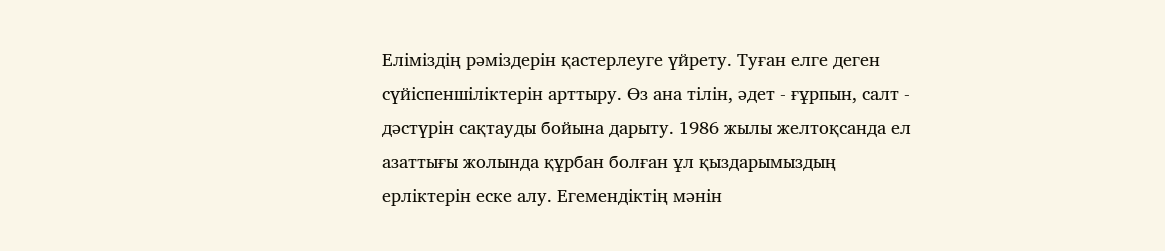Еліміздің рәміздерін қастерлеуге үйрету. Туған елге деген сүйіспеншіліктерін арттыру. Өз ана тілін, әдет - ғұрпын, салт - дәстүрін сақтауды бойына дарыту. 1986 жылы желтоқсанда ел азаттығы жолында құрбан болған ұл қыздарымыздың ерліктерін еске алу. Егемендіктің мәнін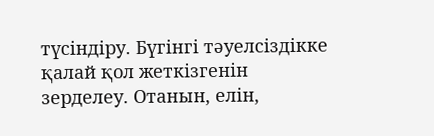түсіндіру. Бүгінгі тәуелсіздікке қалай қол жеткізгенін зерделеу. Отанын, елін,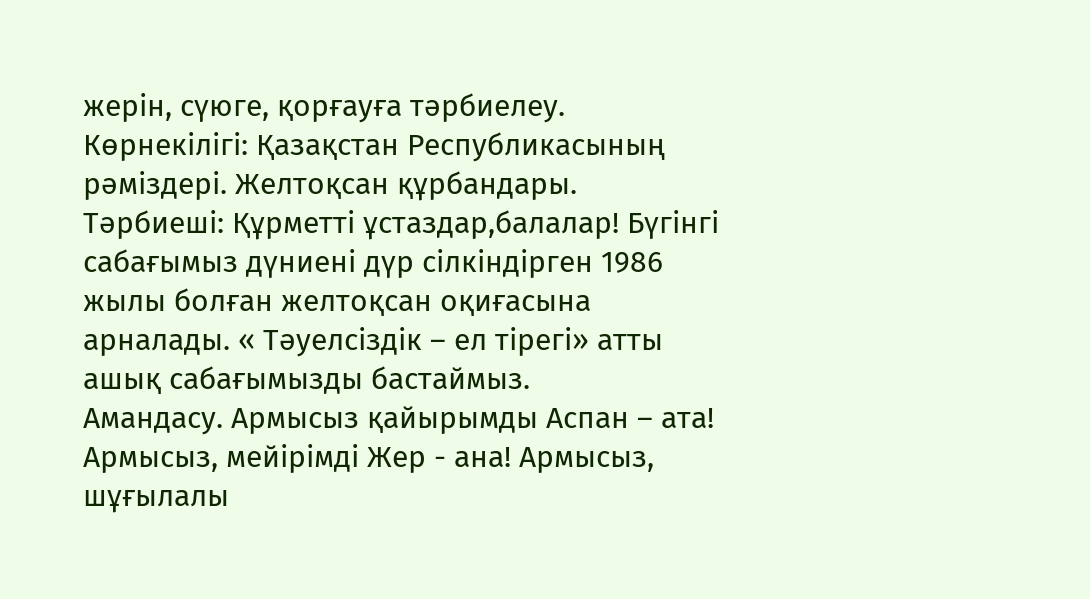жерін, сүюге, қорғауға тәрбиелеу. Көрнекілігі: Қазақстан Республикасының рәміздері. Желтоқсан құрбандары.
Тәрбиеші: Құрметті ұстаздар,балалар! Бүгінгі сабағымыз дүниені дүр сілкіндірген 1986 жылы болған желтоқсан оқиғасына арналады. « Тәуелсіздік – ел тірегі» атты ашық сабағымызды бастаймыз.
Амандасу. Армысыз қайырымды Аспан – ата! Армысыз, мейірімді Жер - ана! Армысыз, шұғылалы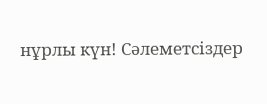нұрлы күн! Сәлеметсіздер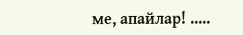ме, апайлар! .....